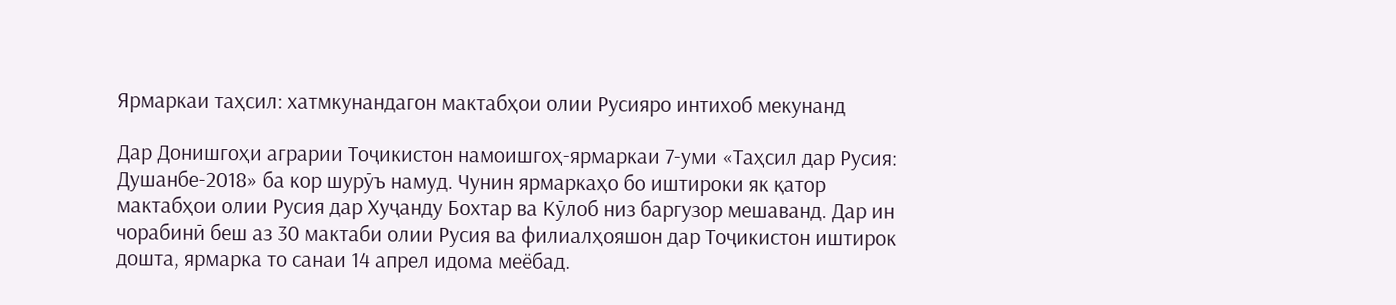Ярмаркаи таҳсил: хатмкунандагон мактабҳои олии Русияро интихоб мекунанд

Дар Донишгоҳи аграрии Тоҷикистон намоишгоҳ-ярмаркаи 7-уми «Таҳсил дар Русия: Душанбе-2018» ба кор шурӯъ намуд. Чунин ярмаркаҳо бо иштироки як қатор мактабҳои олии Русия дар Хуҷанду Бохтар ва Кӯлоб низ баргузор мешаванд. Дар ин чорабинӣ беш аз 30 мактаби олии Русия ва филиалҳояшон дар Тоҷикистон иштирок дошта, ярмарка то санаи 14 апрел идома меёбад.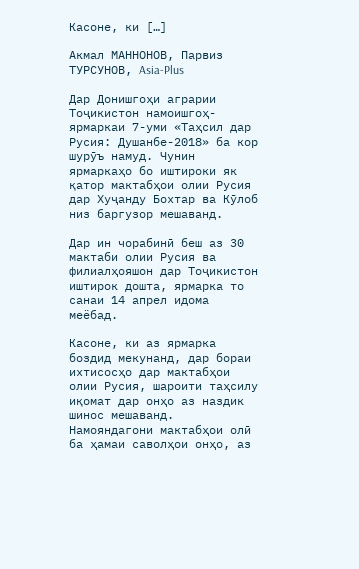Касоне, ки […]

Акмал МАННОНОВ, Парвиз ТУРСУНОВ, Asia-Plus

Дар Донишгоҳи аграрии Тоҷикистон намоишгоҳ-ярмаркаи 7-уми «Таҳсил дар Русия: Душанбе-2018» ба кор шурӯъ намуд. Чунин ярмаркаҳо бо иштироки як қатор мактабҳои олии Русия дар Хуҷанду Бохтар ва Кӯлоб низ баргузор мешаванд.

Дар ин чорабинӣ беш аз 30 мактаби олии Русия ва филиалҳояшон дар Тоҷикистон иштирок дошта, ярмарка то санаи 14 апрел идома меёбад.

Касоне, ки аз ярмарка боздид мекунанд, дар бораи ихтисосҳо дар мактабҳои олии Русия, шароити таҳсилу иқомат дар онҳо аз наздик шинос мешаванд. Намояндагони мактабҳои олӣ ба ҳамаи саволҳои онҳо, аз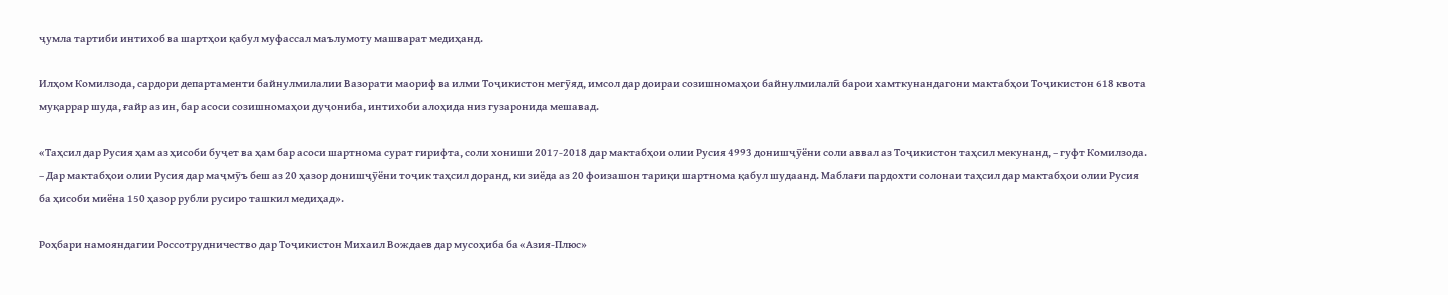ҷумла тартиби интихоб ва шартҳои қабул муфассал маълумоту машварат медиҳанд.

Илҳом Комилзода, сардори департаменти байнулмилалии Вазорати маориф ва илми Тоҷикистон мегӯяд, имсол дар доираи созишномаҳои байнулмилалӣ барои хамткунандагони мактабҳои Тоҷикистон 618 квота муқаррар шуда, ғайр аз ин, бар асоси созишномаҳои дуҷониба, интихоби алоҳида низ гузаронида мешавад.

«Таҳсил дар Русия ҳам аз ҳисоби буҷет ва ҳам бар асоси шартнома сурат гирифта, соли хониши 2017-2018 дар мактабҳои олии Русия 4993 донишҷӯёни соли аввал аз Тоҷикистон таҳсил мекунанд, – гуфт Комилзода. – Дар мактабҳои олии Русия дар маҷмӯъ беш аз 20 ҳазор донишҷӯёни тоҷик таҳсил доранд, ки зиёда аз 20 фоизашон тариқи шартнома қабул шудаанд. Маблағи пардохти солонаи таҳсил дар мактабҳои олии Русия ба ҳисоби миёна 150 ҳазор рубли русиро ташкил медиҳад».

Роҳбари намояндагии Россотрудничество дар Тоҷикистон Михаил Вождаев дар мусоҳиба ба «Азия-Плюс»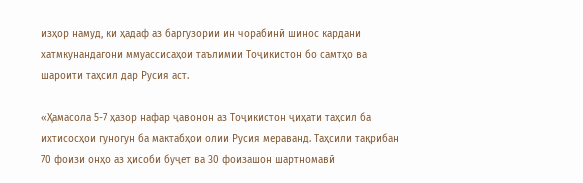изҳор намуд, ки ҳадаф аз баргузории ин чорабинӣ шинос кардани хатмкунандагони ммуассисаҳои таълимии Тоҷикистон бо самтҳо ва шароити таҳсил дар Русия аст.

«Ҳамасола 5-7 ҳазор нафар ҷавонон аз Тоҷикистон ҷиҳати таҳсил ба ихтисосҳои гуногун ба мактабҳои олии Русия мераванд. Таҳсили тақрибан 70 фоизи онҳо аз ҳисоби буҷет ва 30 фоизашон шартномавӣ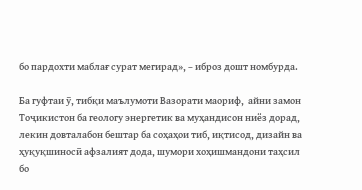бо пардохти маблағ сурат мегирад», – иброз дошт номбурда.

Ба гуфтаи ӯ, тибқи маълумоти Вазорати маориф,  айни замон Тоҷикистон ба геологу энергетик ва муҳандисон ниёз дорад, лекин довталабон бештар ба соҳаҳои тиб, иқтисод, дизайн ва ҳуқуқшиносӣ афзалият дода, шумори хоҳишмандони таҳсил бо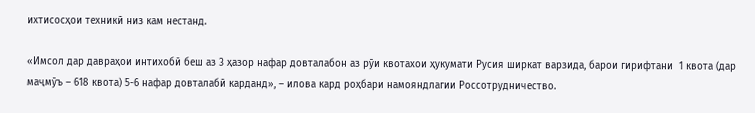ихтисосҳои техникӣ низ кам нестанд.

«Имсол дар давраҳои интихобӣ беш аз 3 ҳазор нафар довталабон аз рӯи квотахои ҳукумати Русия ширкат варзида, барои гирифтани  1 квота (дар маҷмӯъ – 618 квота) 5-6 нафар довталабӣ карданд», – илова кард роҳбари намояндлагии Россотрудничество.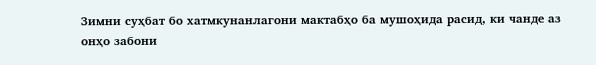Зимни суҳбат бо хатмкунанлагони мактабҳо ба мушоҳида расид, ки чанде аз онҳо забони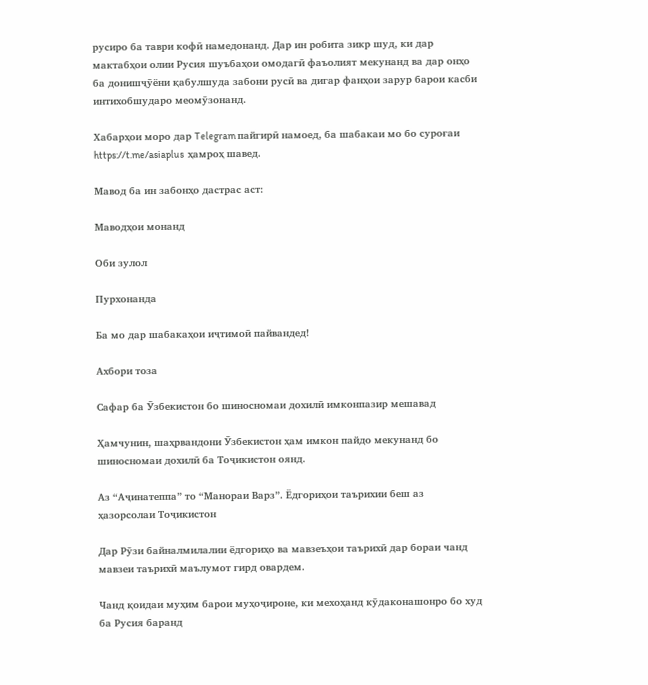русиро ба таври кофӣ намедонанд. Дар ин робита зикр шуд, ки дар мактабҳои олии Русия шуъбаҳои омодагӣ фаъолият мекунанд ва дар онҳо ба донишҷӯёни қабулшуда забони русӣ ва дигар фанҳои зарур барои касби интихобшударо меомӯзонанд.

Хабарҳои моро дар Telegram пайгирӣ намоед, ба шабакаи мо бо суроғаи  https://t.me/asiaplus  ҳамроҳ шавед.

Мавод ба ин забонҳо дастрас аст:

Маводҳои монанд

Оби зулол

Пурхонанда

Ба мо дар шабакаҳои иҷтимоӣ пайвандед!

Ахбори тоза

Сафар ба Ӯзбекистон бо шиносномаи дохилӣ имконпазир мешавад

Ҳамчунин, шаҳрвандони Ӯзбекистон ҳам имкон пайдо мекунанд бо шиносномаи дохилӣ ба Тоҷикистон оянд.

Аз “Аҷинатеппа” то “Манораи Варз”. Ёдгориҳои таърихии беш аз ҳазорсолаи Тоҷикистон

Дар Рӯзи байналмилалии ёдгориҳо ва мавзеъҳои таърихӣ дар бораи чанд мавзеи таърихӣ маълумот гирд овардем.

Чанд қоидаи муҳим барои муҳоҷироне, ки мехоҳанд кӯдаконашонро бо худ ба Русия баранд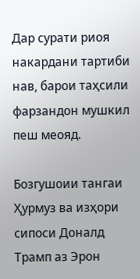Дар сурати риоя накардани тартиби нав, барои таҳсили фарзандон мушкил пеш меояд.

Бозгушоии тангаи Ҳурмуз ва изҳори сипоси Доналд Трамп аз Эрон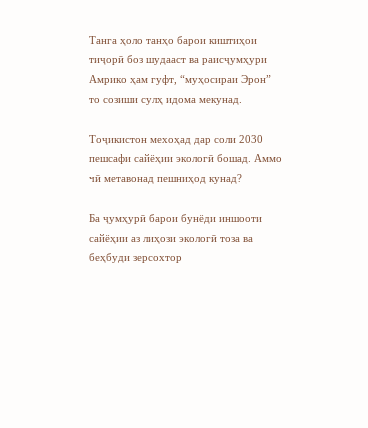Танга ҳоло танҳо барои киштиҳои тиҷорӣ боз шудааст ва раисҷумҳури Амрико ҳам гуфт, “муҳосираи Эрон” то созиши сулҳ идома мекунад.

Тоҷикистон мехоҳад дар соли 2030 пешсафи сайёҳии экологӣ бошад. Аммо чӣ метавонад пешниҳод кунад?

Ба ҷумҳурӣ барои бунёди иншооти сайёҳии аз лиҳози экологӣ тоза ва беҳбуди зерсохтор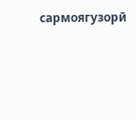сармоягузорӣ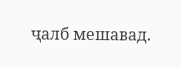ҷалб мешавад.